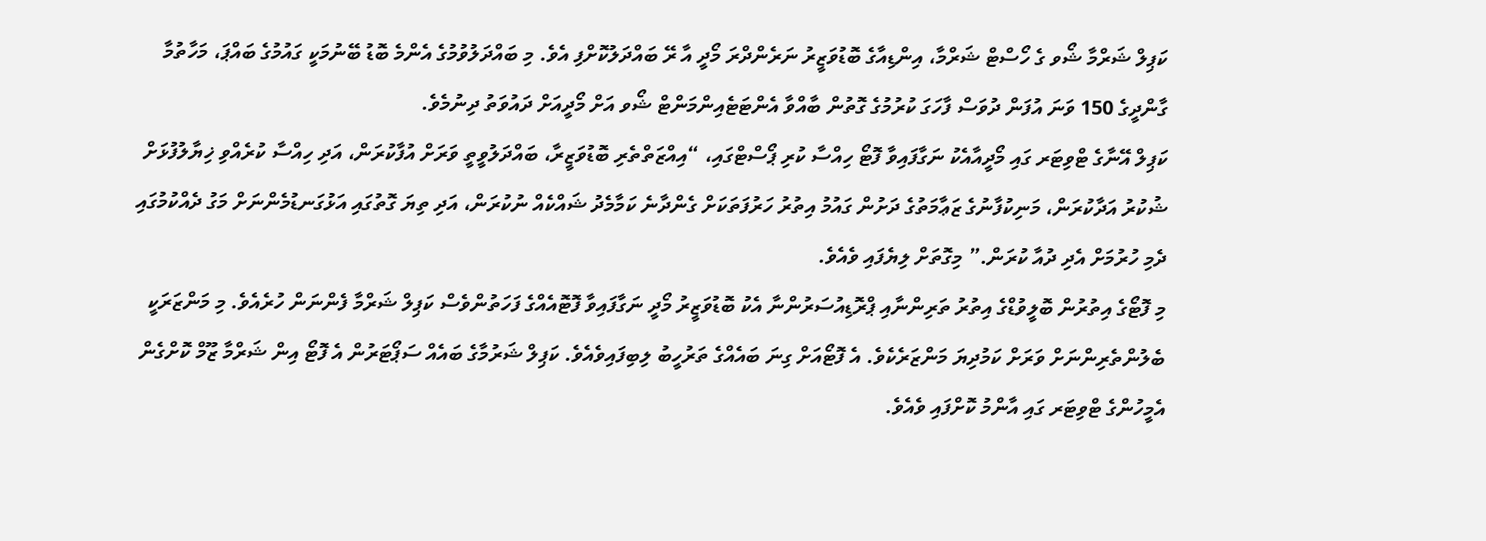ކަޕިލް ޝަރްމާ ޝޯވ ގެ ހޯސްޓް ޝަރްމާ، އިންޑިއާގެ ބޮޑުވަޒީރު ނަރެންދްރަ މޯދީ އާ ރޭ ބައްދަލުކޮށްފި އެވެ. މި ބައްދަލުވުމުގެ އެންމެ ބޮޑު ބޭނުމަކީ ގައުމުގެ ބައްޕަ، މަހާތުމާ ގާންދީގެ 150 ވަނަ އުފަން ދުވަސް ފާހަގަ ކުރުމުގެ ގޮތުން ބާއްވާ އެންޓަޓެއިންމަންޓް ޝޯވ އަށް މޯދީއަށް ދައުވަތު ދިނުމެވެ.
ކަޕިލް އޭނާގެ ޓްވިޓަރ ގައި މޯދީއާއެކު ނަގާފައިވާ ފޮޓޯ ހިއްސާ ކުރި ޕޯސްޓްގައި، “އިއްޒަތްތެރި ބޮޑުވަޒީރާ، ބައްދަލުވީތީ ވަރަށް އުފާކުރަން، އަދި ހިއްސާ ކުރެއްވި ޚިޔާލުފުޅަށް ޝުކުރު އަދާކުރަން، މަނިކުފާނުގެ ޒަޢާމަތުގެ ދަށުން ގައުމު އިތުރު ހަރުފަތަކަށް ގެންދާނެ ކަމާމެދު ޝައްކެއް ނުކުރަން، އަދި ތިޔަ ގޮތުގައި އަޅުގަނޑުމެންނަށް މަގު ދެއްކުމުގައި ދެމި ހުރުމަށް އެދި ދުއާ ކުރަން.” މިގޮތަށް ލިޔެފައި ވެއެވެ.
މި ފޮޓޯގެ އިތުރުން ބޮލީވުޑްގެ އިތުރު ތަރިންނާއި ޕްރޮޑިއުސަރުންނާ އެކު ބޮޑުވަޒީރު މޯދީ ނަގާފައިވާ ފޮޓޮއެއްގެ ފަހަތުންވެސް ކަޕިލް ޝަރްމާ ފެންނަން ހުރެއެވެ. މި މަންޒަރަކީ ބެލުންތެރިންނަށް ވަރަށް ކަމުދިޔަ މަންޒަރެކެވެ. އެ ފޮޓޯއަށް ގިނަ ބައެއްގެ ތަރުހީބު ލިބިފައިވެއެވެ. ކަޕިލް ޝަރުމާގެ ބައެއް ސަޕޯޓަރުން އެ ފޮޓޯ އިން ޝަރްމާ ޒޫމް ކޮށްގެން އެމީހުންގެ ޓްވިޓަރ ގައި އާންމު ކޮށްފައި ވެއެވެ.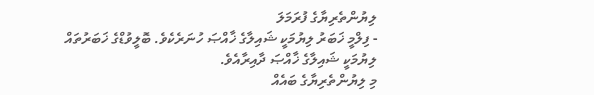ލިޔުންތެރިޔާގެ ފުރަމަލަ
- ފިލްމީ ޚަބަރު ލިޔުމަކީ ޝައިލާގެ ޚާއްޞަ ހުނަރެކެވެ. ބޮލީވުޑްގެ ޚަބަރުތައް ލިޔުމަކީ ޝައިލާގެ ޚާއްޞަ ދާއިރާއެވެ.
މި ލިޔުންތެރިޔާގެ ބައެއް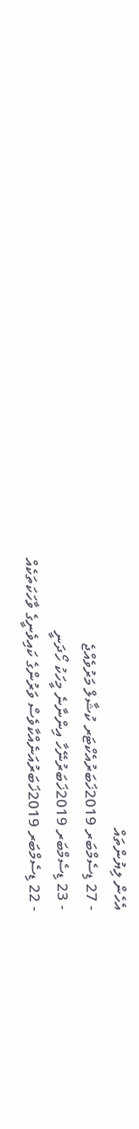އެހެން ލިޔުންތައް
- 27 ޑިސެމްބަރ 2019ޚަބަރުއެކްޓަރ ކުޝާލް މަރުވެއްޖެ
- 23 ޑިސެމްބަރ 2019ޚަބަރުނޭހާ އިންނާނެ މީހަކު ހޯދަނީ
- 22 ޑިސެމްބަރ 2019ޚަބަރުއަނެއްކާވެސް ވަރުންގެ ކައިވެނީގެ ވާހަކަތަކެއް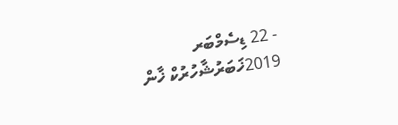- 22 ޑިސެމްބަރ 2019ޚަބަރުޝާހުރުކް ޚާން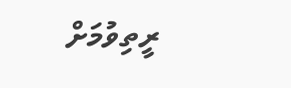ރީތިވުމަށް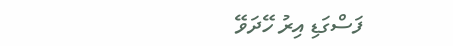ފަސްގަޑި އިރު ހޭދަވޭ